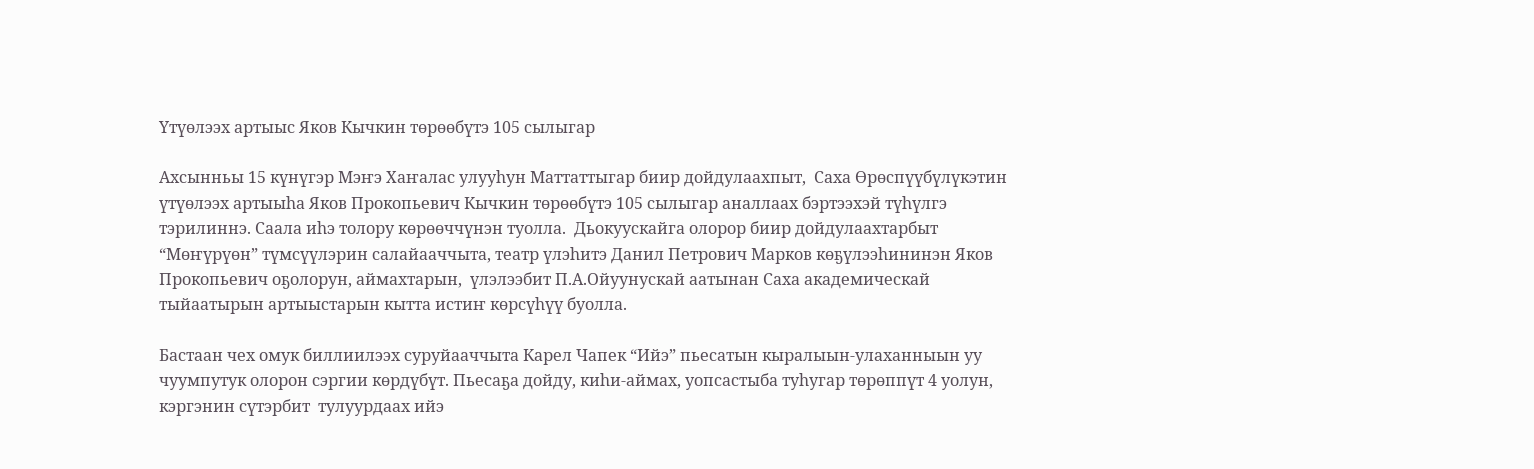Үтүөлээх артыыс Яков Кычкин төрөөбүтэ 105 сылыгар

Ахсынньы 15 күнүгэр Мэҥэ Хаҥалас улууһун Маттаттыгар биир дойдулаахпыт,  Саха Өрөспүүбүлүкэтин үтүөлээх артыыһа Яков Прокопьевич Кычкин төрөөбүтэ 105 сылыгар аналлаах бэртээхэй түһүлгэ тэрилиннэ. Саала иһэ толору көрөөччүнэн туолла.  Дьокуускайга олорор биир дойдулаахтарбыт “Мөҥүрүөн” түмсүүлэрин салайааччыта, театр үлэһитэ Данил Петрович Марков көҕүлээһининэн Яков Прокопьевич оҕолорун, аймахтарын,  үлэлээбит П.А.Ойуунускай аатынан Саха академическай тыйаатырын артыыстарын кытта истиҥ көрсүһүү буолла.

Бастаан чех омук биллиилээх суруйааччыта Карел Чапек “Ийэ” пьесатын кыралыын-улаханныын уу чуумпутук олорон сэргии көрдүбүт. Пьесаҕа дойду, киһи-аймах, уопсастыба туһугар төрөппүт 4 уолун, кэргэнин сүтэрбит  тулуурдаах ийэ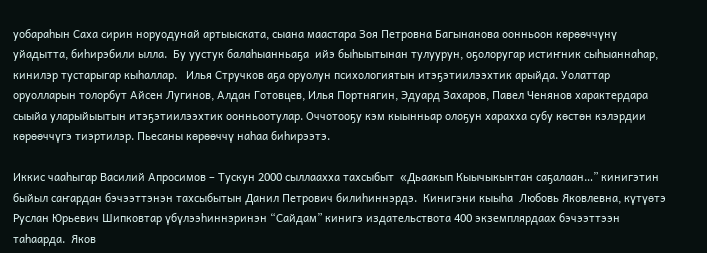уобараһын Саха сирин норуодунай артыыската, сыана маастара Зоя Петровна Багынанова оонньоон көрөөччүнү уйадытта, биһирэбили ылла.  Бу уустук балаһыанньаҕа  ийэ быһыытынан тулуурун, оҕолоругар истиҥник сыһыаннаһар, кинилэр тустарыгар кыһаллар.   Илья Стручков аҕа оруолун психологиятын итэҕэтиилээхтик арыйда. Уолаттар оруолларын толорбут Айсен Лугинов, Алдан Готовцев, Илья Портнягин, Эдуард Захаров, Павел Ченянов характердара сыыйа уларыйыытын итэҕэтиилээхтик оонньоотулар. Оччотооҕу кэм кыынньар олоҕун харахха субу көстөн кэлэрдии көрөөччүгэ тиэртилэр. Пьесаны көрөөччү наһаа биһирээтэ.

Иккис чааһыгар Василий Апросимов – Тускун 2000 сыллаахха тахсыбыт  «Дьаакып Кыычыкынтан саҕалаан…” кинигэтин быйыл саҥардан бэчээттэнэн тахсыбытын Данил Петрович билиһиннэрдэ.  Кинигэни кыыһа  Любовь Яковлевна, күтүөтэ Руслан Юрьевич Шипковтар үбүлээһиннэринэн “Сайдам” кинигэ издательствота 400 экземплярдаах бэчээттээн таһаарда.  Яков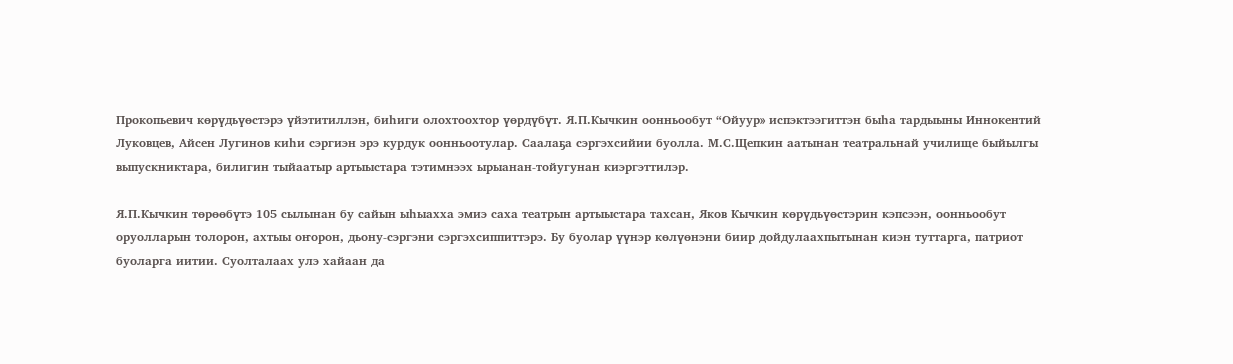Прокопьевич көрүдьүөстэрэ үйэтитиллэн, биһиги олохтоохтор үөрдүбүт. Я.П.Кычкин оонньообут “Ойуур» испэктээгиттэн быһа тардыыны Иннокентий Луковцев, Айсен Лугинов киһи сэргиэн эрэ курдук оонньоотулар. Саалаҕа сэргэхсийии буолла. М.С.Щепкин аатынан театральнай училище быйылгы выпускниктара, билигин тыйаатыр артыыстара тэтимнээх ырыанан-тойугунан киэргэттилэр.

Я.П.Кычкин төрөөбүтэ 105 сылынан бу сайын ыһыахха эмиэ саха театрын артыыстара тахсан, Яков Кычкин көрүдьүөстэрин кэпсээн, оонньообут оруолларын толорон, ахтыы оҥорон, дьону-сэргэни сэргэхсиппиттэрэ. Бу буолар үүнэр көлүөнэни биир дойдулаахпытынан киэн туттарга, патриот буоларга иитии. Суолталаах улэ хайаан да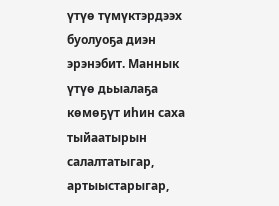үтүө түмүктэрдээх буолуоҕа диэн эрэнэбит. Маннык үтүө дьыалаҕа көмөҕүт иһин саха тыйаатырын салалтатыгар, артыыстарыгар,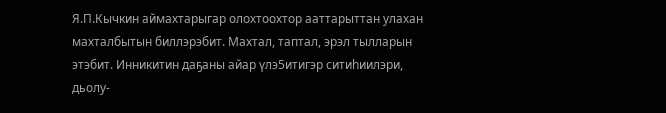Я.П.Кычкин аймахтарыгар олохтоохтор ааттарыттан улахан махталбытын биллэрэбит. Махтал, таптал, эрэл тылларын этэбит. Инникитин даҕаны айар үлэ5итигэр ситиһиилэри, дьолу-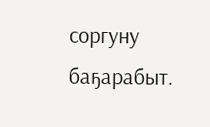соргуну баҕарабыт.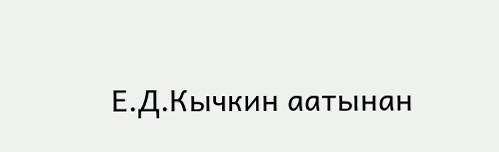Е.Д.Кычкин аатынан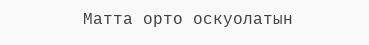Матта орто оскуолатын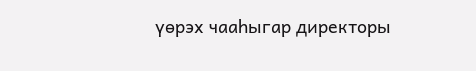үөрэх чааһыгар директоры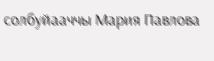солбуйааччы Мария Павлова